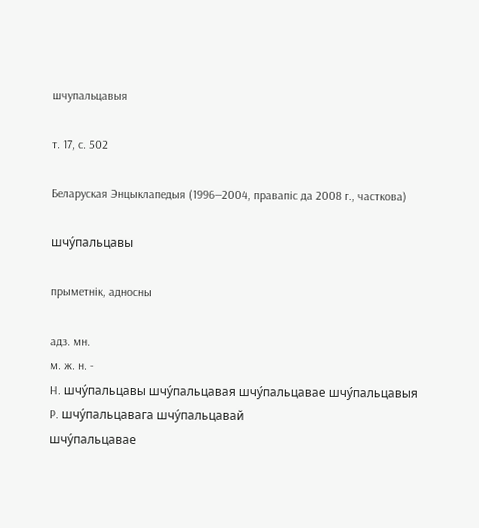шчупальцавыя

т. 17, с. 502

Беларуская Энцыклапедыя (1996—2004, правапіс да 2008 г., часткова)

шчу́пальцавы

прыметнік, адносны

адз. мн.
м. ж. н. -
Н. шчу́пальцавы шчу́пальцавая шчу́пальцавае шчу́пальцавыя
Р. шчу́пальцавага шчу́пальцавай
шчу́пальцавае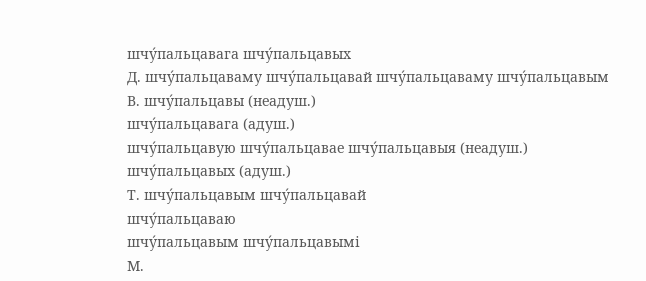шчу́пальцавага шчу́пальцавых
Д. шчу́пальцаваму шчу́пальцавай шчу́пальцаваму шчу́пальцавым
В. шчу́пальцавы (неадуш.)
шчу́пальцавага (адуш.)
шчу́пальцавую шчу́пальцавае шчу́пальцавыя (неадуш.)
шчу́пальцавых (адуш.)
Т. шчу́пальцавым шчу́пальцавай
шчу́пальцаваю
шчу́пальцавым шчу́пальцавымі
М.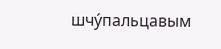шчу́пальцавым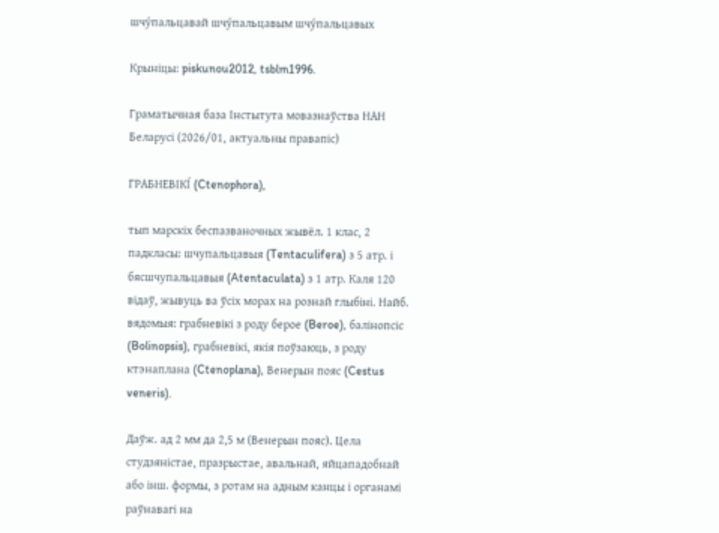шчу́пальцавай шчу́пальцавым шчу́пальцавых

Крыніцы: piskunou2012, tsblm1996.

Граматычная база Інстытута мовазнаўства НАН Беларусі (2026/01, актуальны правапіс)

ГРАБНЕВІКІ́ (Ctenophora),

тып марскіх беспазваночных жывёл. 1 клас, 2 падкласы: шчупальцавыя (Tentaculifera) з 5 атр. і бясшчупальцавыя (Atentaculata) з 1 атр. Каля 120 відаў, жывуць ва ўсіх морах на рознай глыбіні. Найб. вядомыя: грабневікі з роду берое (Beroe), балінопсіс (Bolinopsis), грабневікі, якія поўзаюць, з роду ктэнаплана (Ctenoplana), Венерын пояс (Cestus veneris).

Даўж. ад 2 мм да 2,5 м (Венерын пояс). Цела студзяністае, празрыстае, авальнай, яйцападобнай або інш. формы, з ротам на адным канцы і органамі раўнавагі на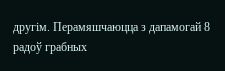другім. Перамяшчаюцца з дапамогай 8 радоў грабных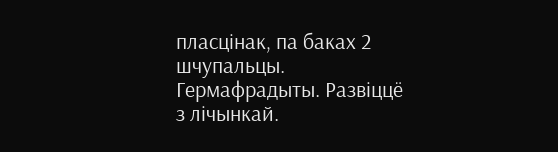пласцінак, па баках 2 шчупальцы. Гермафрадыты. Развіццё з лічынкай.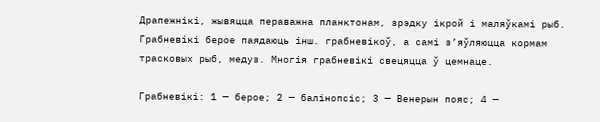Драпежнікі, жывяцца пераважна планктонам, зрэдку ікрой і маляўкамі рыб. Грабневікі берое паядаюць інш. грабневікоў, а самі з’яўляюцца кормам трасковых рыб, медуз. Многія грабневікі свецяцца ў цемнаце.

Грабневікі: 1 — берое; 2 — балінопсіс; 3 — Венерын пояс; 4 —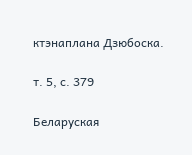ктэнаплана Дзюбоска.

т. 5, с. 379

Беларуская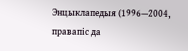Энцыклапедыя (1996—2004, правапіс да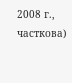2008 г., часткова)